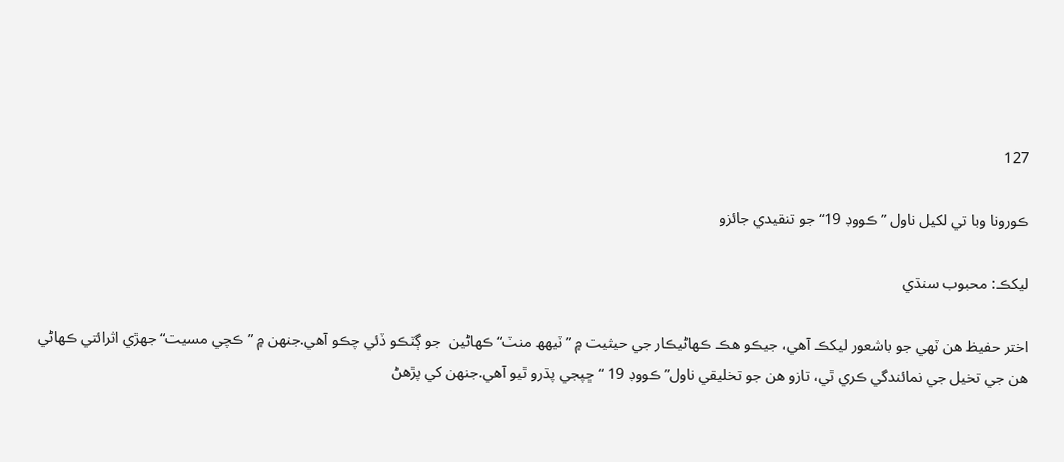127

ڪورونا وبا تي لکيل ناول ”ڪووڊ 19“ جو تنقيدي جائزو

ليکڪ: محبوب سنڌي

اختر حفيظ هن ٽهي جو باشعور ليکڪ آهي، جيڪو هڪ ڪهاڻيڪار جي حيثيت ۾ ”ٽيهھ منٽ“ ڪهاڻين  جو ڳٽڪو ڏئي چڪو آهي.جنهن ۾ ”ڪچي مسيت“ جهڙي اثرائتي ڪهاڻي هن جي تخيل جي نمائندگي ڪري ٿي، تازو هن جو تخليقي ناول”ڪووڊ 19 “ ڇپجي پڌرو ٿيو آهي.جنهن کي پڙهڻ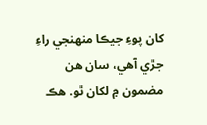کان پوءِ جيڪا منهنجي راءِ جڙي آهي، سان هن مضمون ۾ لکان ٿو. هڪ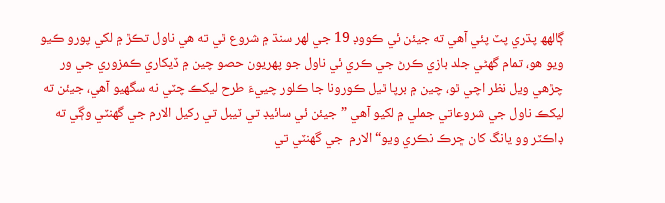ڳالهھ پڌري پٽ پئي آهي ته جيئن ئي ڪووڊ 19 جي لهر سنڌ ۾ شروع ٿي ته هي ناول تڪڙ ۾ لکي پورو ڪيو ويو هو، تمام گهڻي جلد بازي ڪرڻ جي ڪري ئي ناول جو پهريون حصو چين ۾ ڏيکاري ڪمزوري جي ور چڙهي ويل نظر اچي ٿو، چين ۾ برپا ٿيل ڪورونا جا ڪلور چييءَ طرح ليکڪ چٽي نه سگهيو آهي، جيئن ته ليکڪ ناول جي شروعاتي جملي ۾ لکيو آهي ”جيئن ئي سائيڊ تي ٽيبل تي رکيل الارم جي گهنٽي وڳي ته ڊاڪٽر وو يانگ کان ڇرڪ نڪري ويو“ الارم  جي گهنٽي تي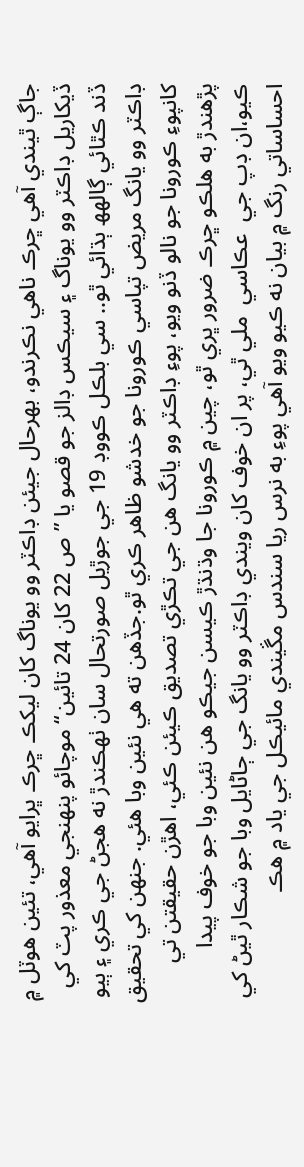جاڳ ٿيندي آهي ڇرڪ ناهي نڪرندو، بهرحال جيئن ڊاڪٽر وو يوناگ کان ليکڪ ڇرڪ ڀرايو آهي، تئين هوٽل ۾ ڏيکاريل ڊاڪٽر وو يوناگ ۽ سيڪس ڊالز جو قصو يا ”ص 22 کان 24 تائين“ موچائو پنهنجي معذور پٽ کي ڏند ڪٿائي ڳالهھ ٻڌائي ٿو.. سي بلڪل ڪووڊ 19 جي جوڙيل صورتحال سان ٺهڪندڙ نه هجڻ جي ڪري ۽ ٻيو ڊاڪٽر وو يانگ مريض تپاسي ڪورونا جو خدشو ظاهر ڪري ٿو.جڏهن ته هي نئين وبا هئي. جنهن کي تحقيق کانپوءِ ڪورونا جو نالو ڏنو ويو، پوءِ ڊاڪٽر وو يانگ هن جي تڪڙي تصديق ڪيئن ڪئي، اهڙن حقيقتن تي پڙهندڙ به هلڪو ڇرڪ ضرور ڀري ٿو، چين ۾ ڪورونا جا وڌنڌڙ ڪيسن جيڪو هن نئين وبا جو خوف پيدا ڪيو،ان ڊپ جي  عڪاسي  ملي ٿي، پر ان خوف کان ويندي ڊاڪٽر وو يانگ جي ڄاڻايل وبا جو شڪار ٿيڻ کي احساساتي رنگ ۾ بيان نه ڪيو ويو آهي پوءِ به نرس ريا سندس مڱيندي مائيڪل جي ياد ۾ هڪ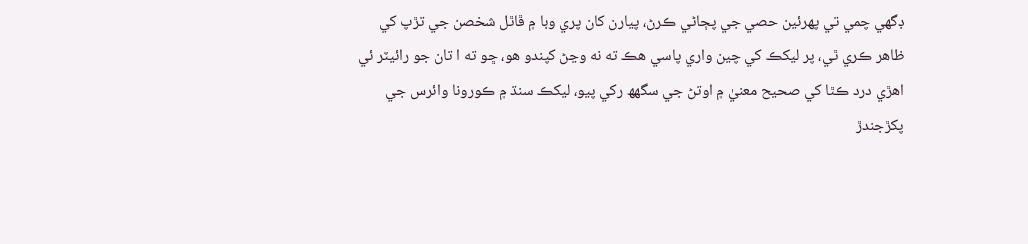ڊگهي چمي تي پهرئين حصي جي پڄاڻي ڪرڻ، پيارن کان پري وبا ۾ ڦاٿل شخصن جي تڙپ کي ظاهر ڪري ٿي، پر ليکڪ کي چين واري پاسي هڪ ته نه وڃڻ کپندو هو، ڇو ته ا تان جو رائيٽر ئي اهڙي درد ڪٿا کي صحيح معنيٰ ۾ اوتڻ جي سگهھ رکي پيو، ليکڪ سنڌ ۾ ڪورونا وائرس جي پکڙجندڙ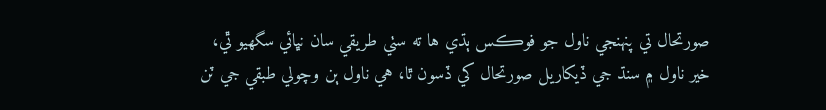صورتحال تي پنهنجي ناول جو فوڪس ٻڌي ها ته سٺي طريقي سان نڀائي سگهيو ٿي، خير ناول ۾ سنڌ جي ڏيکاريل صورتحال کي ڏسون ٿا، هي ناول ٻن وچولي طبقي جي ٽن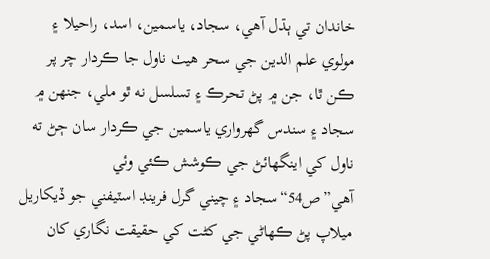خاندان تي ٻڌل آهي، سجاد، ياسمين، اسد، راحيلا ۽ مولوي علم الدين جي سحر هيٺ ناول جا ڪردار چر پر ڪن ٿا، جن ۾ پڻ تحرڪ ۽ تسلسل نه ٿو ملي، جنهن ۾ سجاد ۽ سندس گهرواري ياسمين جي ڪردار سان ڄڻ ته ناول کي اينگهائڻ جي ڪوشش ڪئي وئي آهي”ص54“سجاد ۽ چيني گرل فرينڊ اسٽيفني جو ڏيکاريل ميلاپ پڻ ڪهاڻي جي کڻت کي حقيقت نگاري کان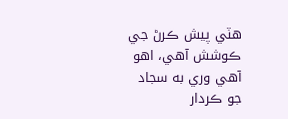هٽي پيش ڪرڻ جي ڪوشش آهي، اهو آهي وري به سجاد جو ڪردار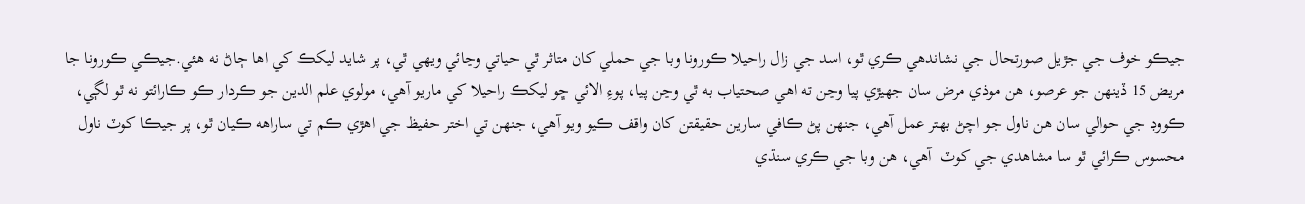جيڪو خوف جي جڙيل صورتحال جي نشاندهي ڪري ٿو، اسد جي زال راحيلا ڪورونا وبا جي حملي کان متاثر ٿي حياتي وڃائي ويهي ٿي، پر شايد ليکڪ کي اها ڄاڻ نه هئي.جيڪي ڪورونا جا مريض 15 ڏينهن جو عرصو، هن موذي مرض سان جهيڙي پيا وڃن ته اهي صحتياب به ٿي وڃن پيا، پوءِ الائي ڇو ليکڪ راحيلا کي ماريو آهي، مولوي علم الدين جو ڪردار ڪو ڪارائتو نه ٿو لڳي، ڪووڊ جي حوالي سان هن ناول جو اچڻ بهتر عمل آهي، جنهن پڻ ڪافي سارين حقيقتن کان واقف ڪيو ويو آهي، جنهن تي اختر حفيظ جي اهڙي ڪم تي ساراھه ڪيان ٿو، پر جيڪا کوٽ ناول محسوس ڪرائي ٿو سا مشاهدي جي کوٽ  آهي، هن وبا جي ڪري سنڌي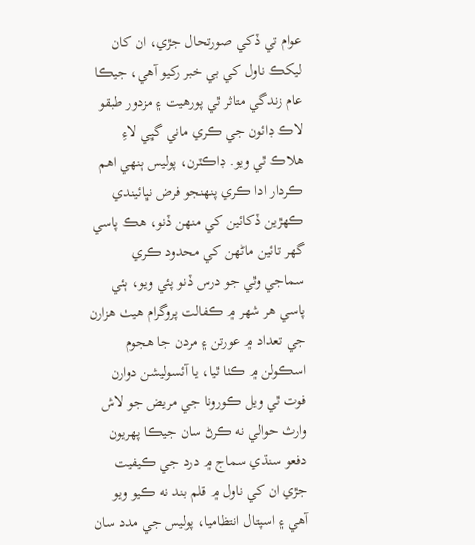عوام تي ڏکي صورتحال جڙي، ان کان ليکڪ ناول کي بي خبر رکيو آهي، جيڪا عام زندگي متاثر ٿي پورهيت ۽ مزدور طبقو لاڪ ڊائون جي ڪري ماني گڀي لاءِ هلاڪ ٿي ويو. ڊاڪٽرن، پوليس ٻنهي اهم ڪردار ادا ڪري پنهنجو فرض نڀائيندي ڪهڙين ڏکائين کي منهن ڏنو، هڪ پاسي گهر تائين ماڻهن کي محدود ڪري سماجي وٿي جو درس ڏنو پئي ويو، ٻئي پاسي هر شهر ۾ ڪفالت پروگرام هيٺ هزارن جي تعداد ۾ عورتن ۽ مردن جا هجوم اسڪولن ۾ ڪٺا ٿيا، يا آئسوليشن دوارن فوت ٿي ويل ڪورونا جي مريض جو لاش وارث حوالي نه ڪرڻ سان جيڪا پهريون دفعو سنڌي سماج ۾ درد جي ڪيفيت جڙي ان کي ناول ۾ قلم بند نه ڪيو ويو آهي ۽ اسپتال انتظاميا، پوليس جي مدد سان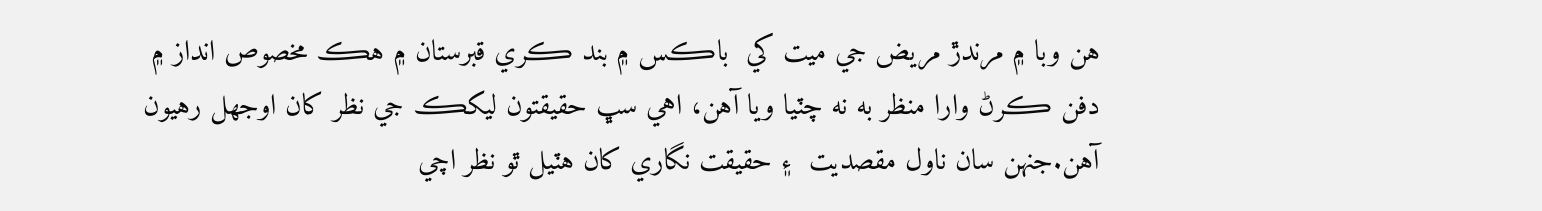هن وبا ۾ مرندڙ مريض جي ميت کي  باڪس ۾ بند ڪري قبرستان ۾ هڪ مخصوص انداز ۾ دفن ڪرڻ وارا منظر به نه چٽيا ويا آهن، اهي سڀ حقيقتون ليکڪ جي نظر کان اوجهل رهيون آهن.جنهن سان ناول مقصديت  ۽ حقيقت نگاري کان هٽيل ٿو نظر اچي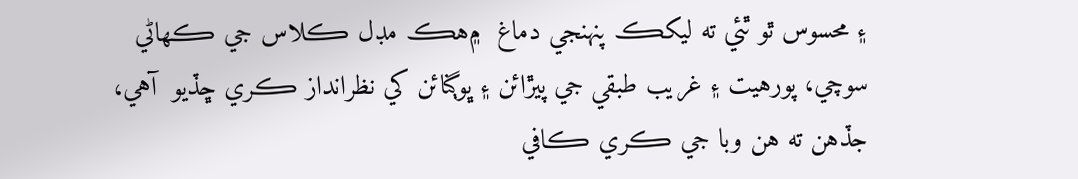۽ محسوس ٿو ٿئي ته ليکڪ پنهنجي دماغ  ۾هڪ مڊل ڪلاس جي ڪهاڻي سوچي، پورهيت ۽ غريب طبقي جي پيڙائن ۽ ڀوڳنائن کي نظرانداز ڪري ڇڏيو  آهي، جڏهن ته هن وبا جي ڪري ڪافي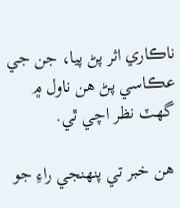ناڪاري اثر پڻ پيا، جن جي عڪاسي پڻ هن ناول ۾ گهٽ نظر اچي ٿي.

هن خبر تي پنهنجي راءِ جو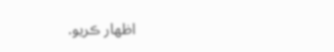اظهار ڪريو.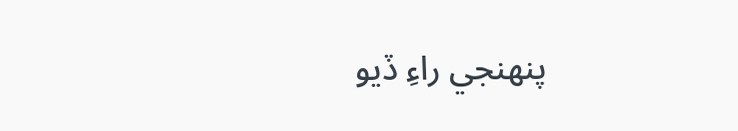پنهنجي راءِ ڏيو